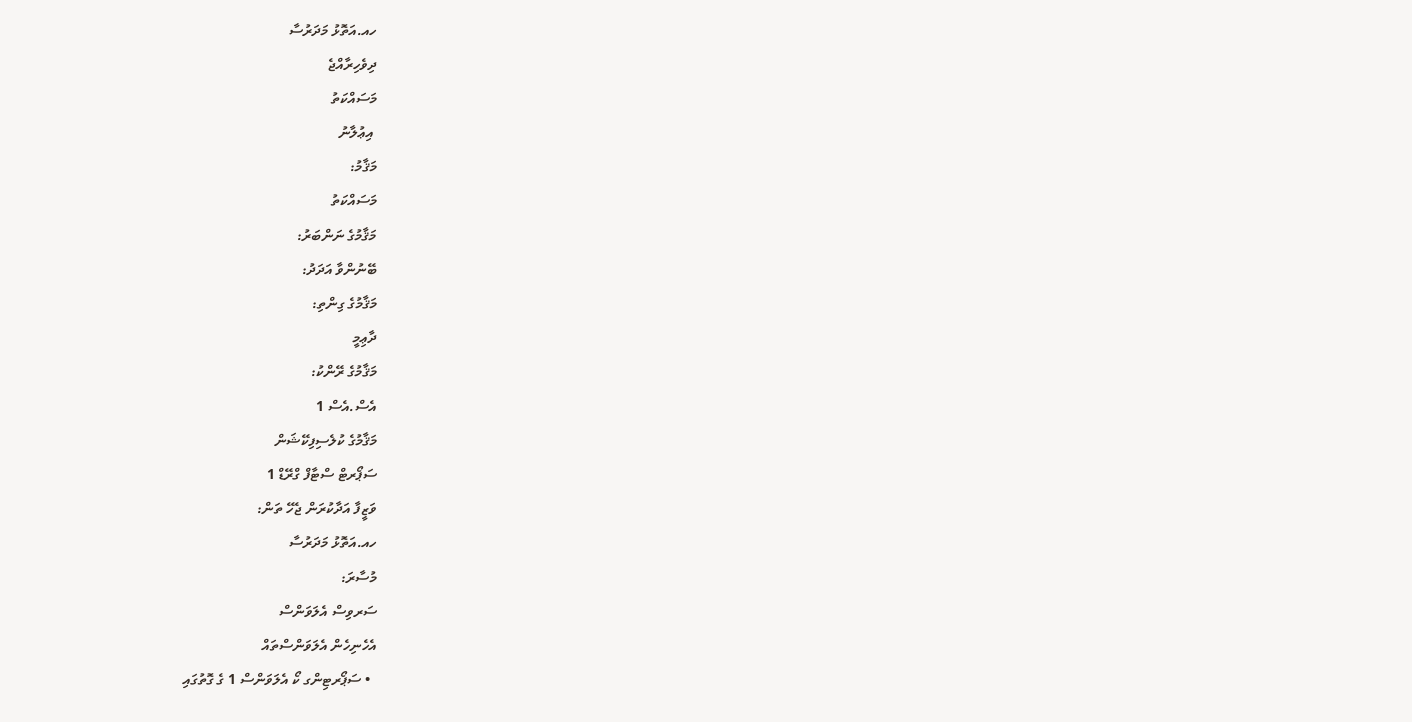ހއ.އަތޮޅު މަދަރުސާ
ދިވެހިރާއްޖެ
މަސައްކަތު
 އިޢުލާނު
މަޤާމު:
މަސައްކަތު
މަޤާމުގެ ނަންބަރު:
ބޭނުންވާ އަދަދު:
މަޤާމުގެ ގިންތި:
ދާޢިމީ
މަޤާމުގެ ރޭންކު:
އެސް.އެސް 1
މަޤާމުގެ ކުލެސިފިކޭޝަން
ސަޕޯރޓް ސްޓާފް ގްރޭޑް 1
ވަޒީފާ އަދާކުރަން ޖެހޭ ތަން:
ހއ.އަތޮޅު މަދަރުސާ
މުސާރަ:
ސަރވިސް އެލަވަންސް
އެހެނިހެން އެލަވަންސްތައް
  • ސަޕޯރޓިންގ ކޯ އެލަވަންސް 1 ގެ ގޮތުގައި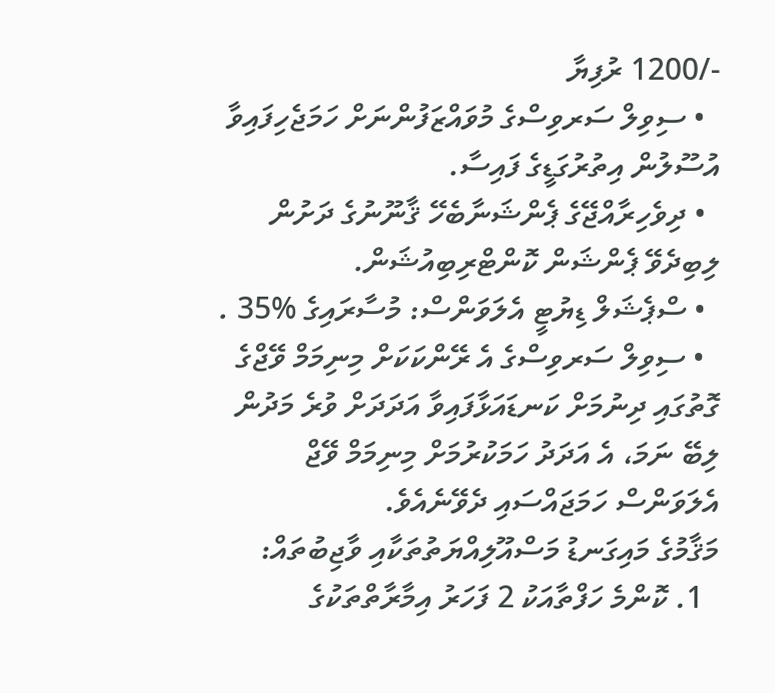-/1200 ރުފިޔާ
  • ސިވިލް ސަރވިސްގެ މުވައްޒަފުންނަށް ހަމަޖެހިފައިވާ އުސޫލުން އިތުރުގަޑީގެ ފައިސާ.
  • ދިވެހިރާއްޖޭގެ ޕެންޝަނާބެހޭ ޤާނޫނުގެ ދަށުން ލިބިދެވޭ ޕެންޝަން ކޮންޓްރިބިއުޝަން.
  • ސްޕެޝަލް ޑިޔުޓީ އެލަވަންސް: މުސާރައިގެ %35 .
  • ސިވިލް ސަރވިސްގެ އެ ރޭންކަކަށް މިނިމަމް ވޭޖްގެ ގޮތުގައި ދިނުމަށް ކަނޑައަޅާފައިވާ އަދަދަށް ވުރެ މަދުން ލިބޭ ނަމަ، އެ އަދަދު ހަމަކުރުމަށް މިނިމަމް ވޭޖް އެލަވަންސް ހަމަޖައްސައި ދެވޭނެއެވެ.
މަޤާމުގެ މައިގަނޑު މަސްއޫލިއްޔަތުތަކާއި ވާޖިބުތައް:
  1. ކޮންމެ ހަފްތާއަކު 2 ފަހަރު އިމާރާތްތަކުގެ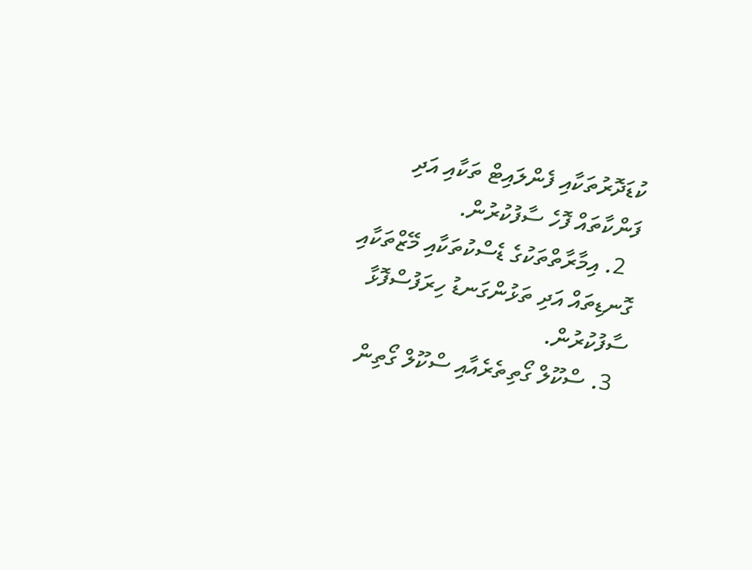ކުޑަދޮރުތަކާއި ފެންލައިޓް ތަކާއި އަދި ފަންކާތައް ފޮހެ ސާފުކުރުން.
  2. އިމާރާތްތަކުގެ ޑެސްކުތަކާއި މޭޒްތަކާއި ގޮނޑިތައް އަދި ތަޅުންގަނޑު ހިރަފުސްފޮޅާ ސާފުކުރުން.
  3. ސްކޫލް ގޯތިތެރެއާއި ސްކޫލް ގޯތިން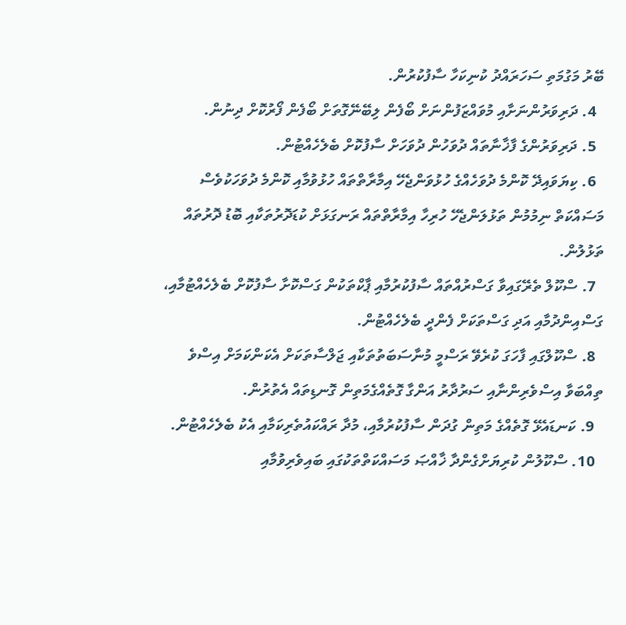ބޭރު މަގުމަތި ސަހަރައްދު ކުނިކަހާ ސާފުކުރުން.
  4. ދަރިވަރުންނަށާއި މުވައްޒަފުންނަށް ބޯފެން ލިބޭނޭގޮތަށް ބޯފެން ފޯރުކޮށް ދިނުން.
  5. ދަރިވަރުންގެ ފާޚާނާތައް ދުވަހުން ދުވަހަށް ސާފުކޮށް ބެލެހެއްޓުން.
  6. ކިޔަވައިދޭ ކޮންމެ ދުވަހެއްގެ ހުޅުވަންޖެހޭ އިމާރާތްތައް ހުޅުވުމާއި ކޮންމެ ދުވަހަކުވެސް މަސައްކަތް ނިމުމުން ތަޅުލަންޖެހޭ ހުރިހާ އިމާރާތްތައް ރަނގަޅަށް ކުޑަދޮރުތަކާއި ބޮޑު ދޮރުތައް ތަޅުލުން.
  7. ސްކޫލް ތެރޭގައިވާ ގަސްރުއްތައް ސާފުކުރުމާއި ޕާކްތަކުން ގަސްކޮށާ ސާފުކޮށް ބެލެހެއްޓުމާއި، ގަސްއިންދުމާއި އަދި ގަސްތަކަށް ފެންދީ ބެލެހެއްޓުން.
  8. ސްކޫލްގައި ފާހަގަ ކުރެވޭ ރަސްމީ މުނާސަބަތުތަކާއި ޖަލްސާތަކަށް އެކަންކަމަށް އިސްވެ ތިއްބަވާ އިސްވެރިންނާއި ސަރުދާރު އަންގާ ގޮތެއްގެމަތިން ގޮނޑިތައް އެތުރުން.
  9. ކަނޑައެޅޭ ގޮތެއްގެ މަތިން ގުދަން ސާފުކުރުމާއި، މުދާ ރައްކައުތެރިކަމާއި އެކު ބެލެހެއްޓުން.
  10. ސްކޫލުން ކުރިޔަށްގެންދާ ޚާއްޞަ މަސައްކަތްތަކުގައި ބައިވެރިވުމާއި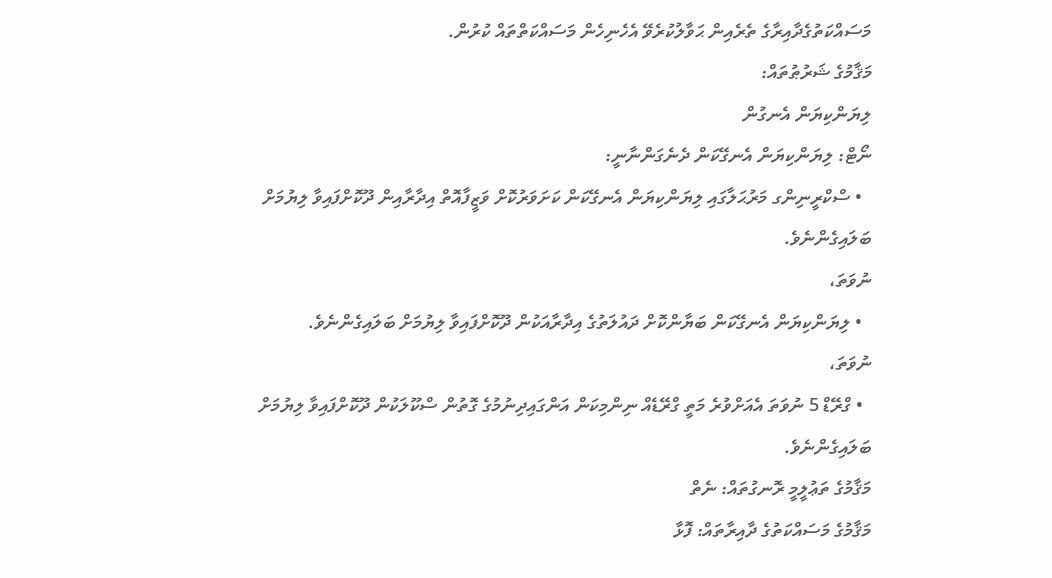މަސައްކަތުގެދާއިރާގެ ތެރެއިން ޙަވާލުކުރެވޭ އެހެނިހެން މަސައްކަތްތައް ކުރުން.
މަޤާމުގެ ޝަރުޠުތައް:
ލިޔަންކިޔަން އެނގުން
ނޯޓް: ލިޔަންކިޔަން އެނގޭކަން ދެނެގަންނާނީ:
  • ސްކްރީނިންގ މަރުޙަލާގައި ލިޔަންކިޔަން އެނގޭކަން ކަށަވަރުކޮށް ވަޒީފާއޮތް އިދާރާއިން ދޫކޮށްފައިވާ ލިޔުމަށް ބަލައިގެންނެވެ.
ނުވަތަ،
  • ލިޔަންކިޔަން އެނގޭކަން ބަޔާންކޮށް ދައުލަތުގެ އިދާރާއަކުން ދޫކޮށްފައިވާ ލިޔުމަށް ބަލައިގެންނެވެ.
ނުވަތަ،
  • ގްރޭޑް 5 ނުވަތަ އެއަށްވުރެ މަތީ ގްރޭޑެއް ނިންމިކަން އަންގައިދިނުމުގެ ގޮތުން ސްކޫލަކުން ދޫކޮށްފައިވާ ލިޔުމަށް ބަލައިގެންނެވެ.
މަޤާމުގެ ތަޢުލީމީ ރޮނގުތައް: ނެތް
މަޤާމުގެ މަސައްކަތުގެ ދާއިރާތައް: ފޮޅާ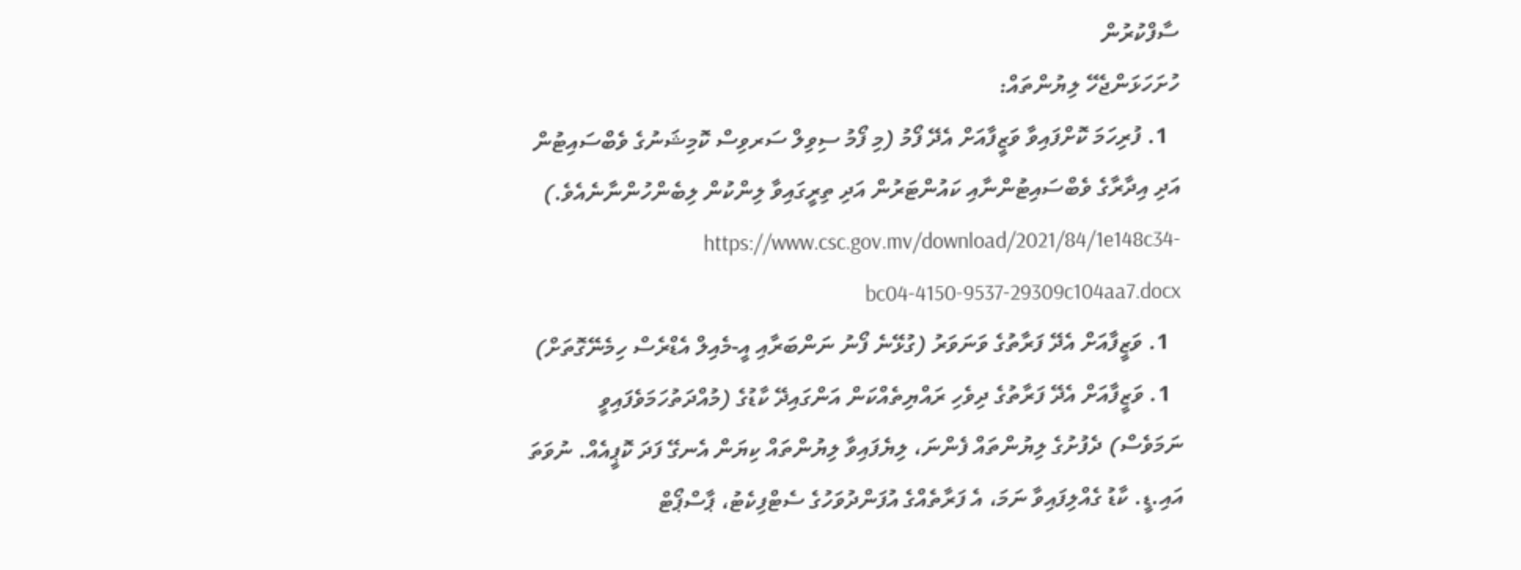ސާފްކުރުން
ހުށަހަޅަންޖެހޭ ލިޔުންތައް:
  1. ފުރިހަމަ ކޮށްފައިވާ ވަޒީފާއަށް އެދޭ ފޯމު (މި ފޯމު ސިވިލް ސަރވިސް ކޮމިޝަނުގެ ވެބްސައިޓުން އަދި އިދާރާގެ ވެބްސައިޓުންނާއި ކައުންޓަރުން އަދި ތިރީގައިވާ ލިންކުން ލިބެންހުންނާނެއެވެ.)   https://www.csc.gov.mv/download/2021/84/1e148c34-bc04-4150-9537-29309c104aa7.docx
  1. ވަޒީފާއަށް އެދޭ ފަރާތުގެ ވަނަވަރު (ގުޅޭނެ ފޯނު ނަންބަރާއި އީ-މެއިލް އެޑްރެސް ހިމެނޭގޮތަށް)
  1. ވަޒީފާއަށް އެދޭ ފަރާތުގެ ދިވެހި ރައްޔިތެއްކަން އަންގައިދޭ ކާޑުގެ (މުއްދަތުހަމަވެފައިވީ ނަމަވެސް) ދެފުށުގެ ލިޔުންތައް ފެންނަ، ލިޔެފައިވާ ލިޔުންތައް ކިޔަން އެނގޭ ފަދަ ކޮޕީއެއް. ނުވަތަ އައި.ޑީ. ކާޑު ގެއްލިފައިވާ ނަމަ، އެ ފަރާތެއްގެ އުފަންދުވަހުގެ ސެޓްފިކެޓު، ޕާސްޕޯޓް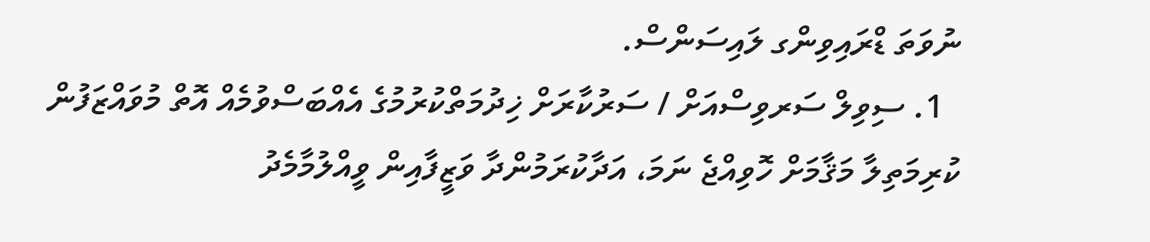ނުވަތަ ޑްރައިވިންގ ލައިސަންސް.
  1. ސިވިލް ސަރވިސްއަށް / ސަރުކާރަށް ޚިދުމަތްކުރުމުގެ އެއްބަސްވުމެއް އޮތް މުވައްޒަފުން ކުރިމަތިލާ މަޤާމަށް ހޮވިއްޖެ ނަމަ، އަދާކުރަމުންދާ ވަޒީފާއިން ވީއްލުމާމެދު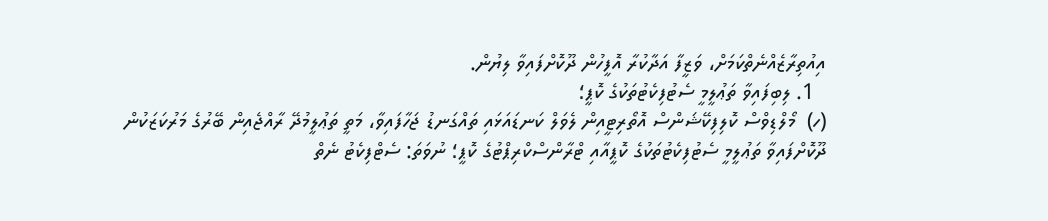އިއުތިރާޒެއްނެތްކަމަށް، ވަޒީފާ އަދާކުރާ އޮފީހުން ދޫކޮށްފައިވާ ލިޔުން.
  1. ލިބިފައިވާ ތަޢުލީމީ ސެޓުފިކެޓުތަކުގެ ކޮޕީ؛
(ހ)  މޯލްޑިވްސް ކޮލިފިކޭޝަންސް އޮތޯރިޓީއިން ލެވަލް ކަނޑައަޅައި ތައްގަނޑު ޖަހާފައިވާ، މަތީ ތަޢުލީމުދޭ ރާއްޖެއިން ބޭރުގެ މަރުކަޒަކުން ދޫކޮށްފައިވާ ތަޢުލީމީ ސެޓުފިކެޓުތަކުގެ ކޮޕީއާއި ޓްރާންސްކްރިޕްޓުގެ ކޮޕީ؛ ނުވަތަ: ސެޓްފިކެޓު ނެތް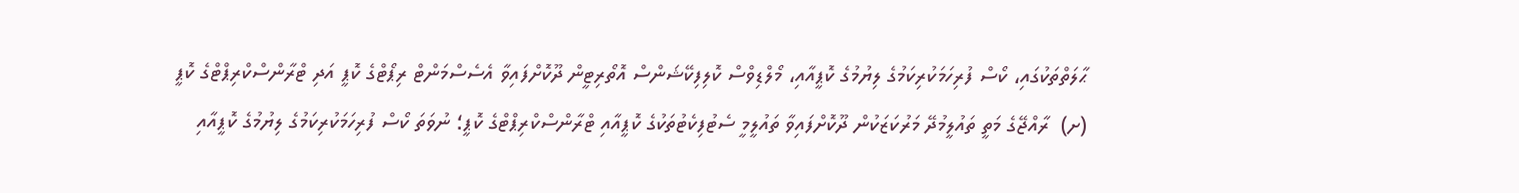ޙާލަތްތަކުގައި، ކޯސް ފުރިހަމަކުރިކަމުގެ ލިޔުމުގެ ކޮޕީއާއި، މޯލްޑިވްސް ކޮލިފިކޭޝަންސް އޮތޯރިޓީން ދޫކޮށްފައިވާ އެސެސްމަންޓް ރިޕޯޓްގެ ކޮޕީ އަދި ޓްރާންސްކްރިޕްޓްގެ ކޮޕީ
(ށ)  ރާއްޖޭގެ މަތީ ތައުލީމުދޭ މަރުކަޒަކުން ދޫކޮށްފައިވާ ތައުލީމީ ސެޓުފިކެޓުތަކުގެ ކޮޕީއާއި ޓްރާންސްކްރިޕްޓްގެ ކޮޕީ؛ ނުވަތަ ކޯސް ފުރިހަމަކުރިކަމުގެ ލިޔުމުގެ ކޮޕީއާއި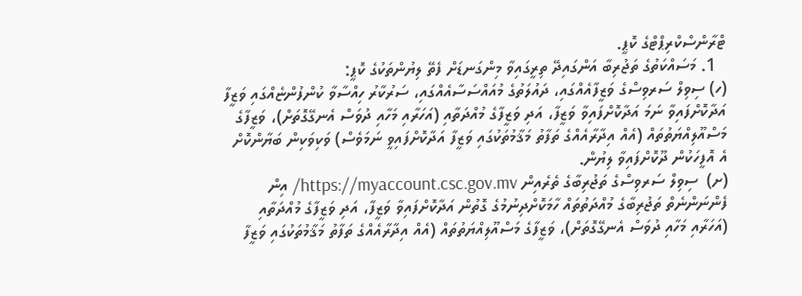ޓްރާންސްކްރިޕްޓްގެ ކޮޕީ.
  1. މަސައްކަތުގެ ތަޖުރިބާ އަންގައިދޭ ތިރީގައިވާ މިންގަނޑަށް ފެތޭ ލިޔުންތަކުގެ ކޮޕީ:
(ހ) ސިވިލް ސަރވިސްގެ ވަޒީފާއެއްގައި، ދައުލަތުގެ މުއައްސަސާއެއްގައި، ސަރުކާރު ހިއްސާވާ ކުންފުންޏެއްގައި ވަޒީފާ އަދާކޮށްފައިވާ ނަމަ އަދާކޮށްފައިވާ ވަޒީފާ، އަދި ވަޒީފާގެ މުއްދަތާއި (އަހަރާއި މަހާއި ދުވަސް އެނގޭގޮތަށް)، ވަޒީފާގެ މަސްއޫލިއްޔަތުތައް (އެއް އިދާރާއެއްގެ ތަފާތު މަޤާމުތަކުގައި ވަޒީފާ އަދާކޮށްފައިވީ ނަމަވެސް) ވަކިވަކިން ބަޔާންކޮށް އެ އޮފީހަކުން ދޫކޮށްފައިވާ ލިޔުން.
(ށ)  ސިވިލް ސަރވިސްގެ ތަޖުރިބާގެ ތެރެއިން https://myaccount.csc.gov.mv/ އިން ފެންނަންނެތް ތަޖުރިބާގެ މުއްދަތުތައް ހާމަކޮށްދިނުމުގެ ގޮތުން އަދާކޮށްފައިވާ ވަޒީފާ، އަދި ވަޒީފާގެ މުއްދަތާއި (އަހަރާއި މަހާއި ދުވަސް އެނގޭގޮތަށް)، ވަޒީފާގެ މަސްއޫލިއްޔަތުތައް (އެއް އިދާރާއެއްގެ ތަފާތު މަޤާމުތަކުގައި ވަޒީފާ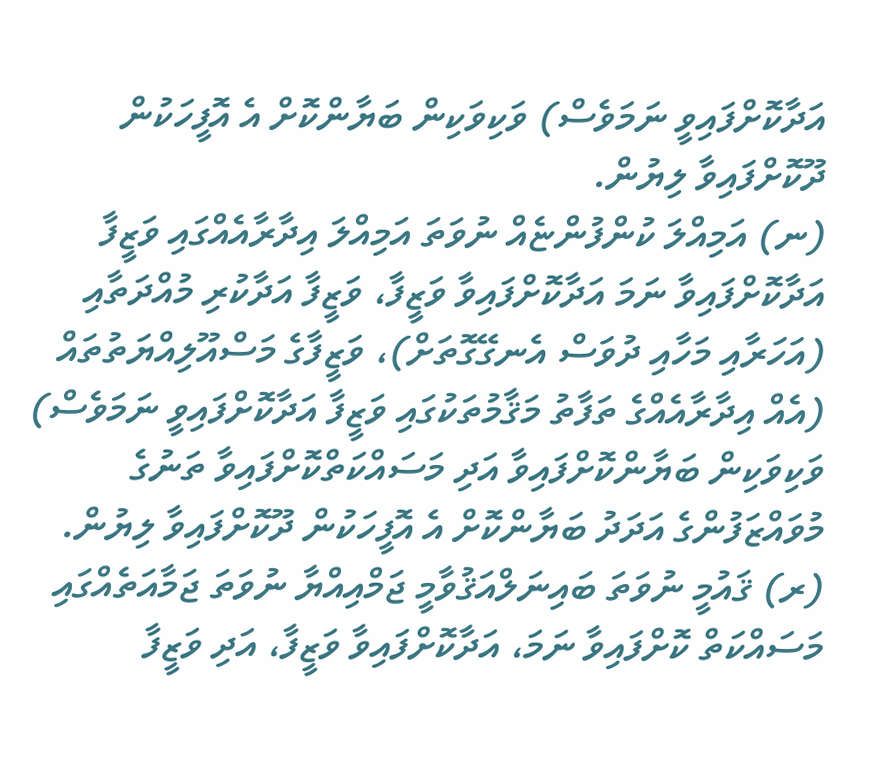އަދާކޮށްފައިވީ ނަމަވެސް) ވަކިވަކިން ބަޔާންކޮށް އެ އޮފީހަކުން ދޫކޮށްފައިވާ ލިޔުން.
(ނ) އަމިއްލަ ކުންފުންޏެއް ނުވަތަ އަމިއްލަ އިދާރާއެއްގައި ވަޒީފާ އަދާކޮށްފައިވާ ނަމަ އަދާކޮށްފައިވާ ވަޒީފާ، ވަޒީފާ އަދާކުރި މުއްދަތާއި (އަހަރާއި މަހާއި ދުވަސް އެނގޭގޮތަށް)، ވަޒީފާގެ މަސްއޫލިއްޔަތުތައް (އެއް އިދާރާއެއްގެ ތަފާތު މަޤާމުތަކުގައި ވަޒީފާ އަދާކޮށްފައިވީ ނަމަވެސް) ވަކިވަކިން ބަޔާންކޮށްފައިވާ އަދި މަސައްކަތްކޮށްފައިވާ ތަނުގެ މުވައްޒަފުންގެ އަދަދު ބަޔާންކޮށް އެ އޮފީހަކުން ދޫކޮށްފައިވާ ލިޔުން.
(ރ) ޤައުމީ ނުވަތަ ބައިނަލްއަޤުވާމީ ޖަމްއިއްޔާ ނުވަތަ ޖަމާއަތެއްގައި މަސައްކަތް ކޮށްފައިވާ ނަމަ، އަދާކޮށްފައިވާ ވަޒީފާ، އަދި ވަޒީފާ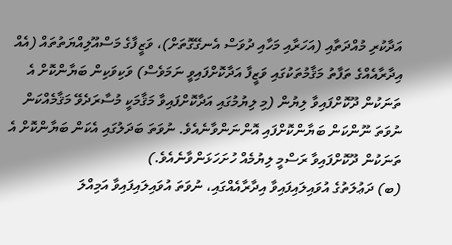އަދާކުރި މުއްދަތާއި (އަހަރާއި މަހާއި ދުވަސް އެނގޭގޮތަށް)، ވަޒީފާގެ މަސްއޫލިއްޔަތުތައް (އެއް އިދާރާއެއްގެ ތަފާތު މަޤާމުތަކުގައި ވަޒީފާ އަދާކޮށްފައިވީ ނަމަވެސް) ވަކިވަކިން ބަޔާންކޮށް އެ ތަނަކުން ދޫކޮށްފައިވާ ލިޔުން (މި ލިޔުމުގައި އަދާކޮށްފައިވާ މަޤާމަކީ މުސާރަދެވޭ މަޤާމެއްކަން ނުވަތަ ނޫންކަން ބަޔާންކޮށްފައި އޮންނަންވާނެއެވެ. ނުވަތަ ބަދަލުގައި އެކަން ބަޔާންކޮށް އެ ތަނަކުން ދޫކޮށްފައިވާ ރަސްމީ ލިޔުމެއް ހުށަހަޅަންވާނެއެވެ.)
(ބ) ދަޢުލަތުގެ އުވައިލައިފައިވާ އިދާރާއެއްގައި، ނުވަތަ އުވައިލައިފައިވާ އަމިއްލަ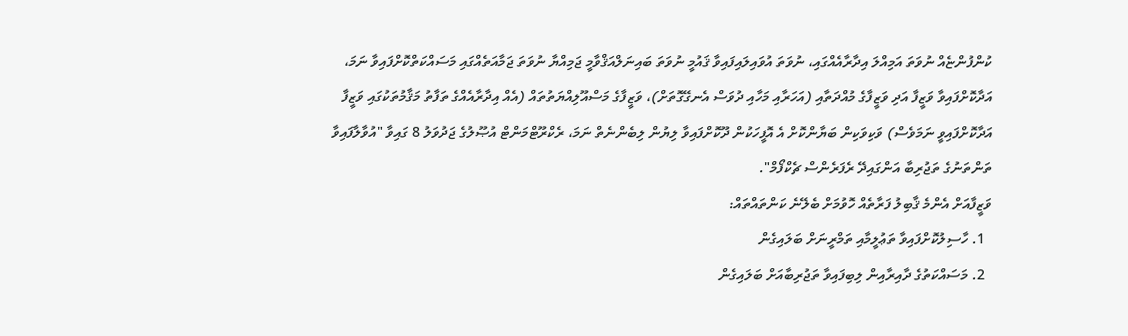ކުންފުންޏެއް ނުވަތަ އަމިއްލަ އިދާރާއެއްގައި، ނުވަތަ އުވައިލައިފައިވާ ޤައުމީ ނުވަތަ ބައިނަލްއަޤްވާމީ ޖަމިއްޔާ ނުވަތަ ޖަމާއަތެއްގައި މަސައްކަތްކޮށްފައިވާ ނަމަ، އަދާކޮށްފައިވާ ވަޒީފާ އަދި ވަޒީފާގެ މުއްދަތާއި (އަހަރާއި މަހާއި ދުވަސް އެނގޭގޮތަށް)، ވަޒީފާގެ މަސްއޫލިއްޔަތުތައް (އެއް އިދާރާއެއްގެ ތަފާތު މަޤާމުތަކުގައި ވަޒީފާ އަދާކޮށްފައިވީ ނަމަވެސް) ވަކިވަކިން ބަޔާންކޮށް އެ އޮފީހަކުން ދޫކޮށްފައިވާ ލިޔުން ލިބެންނެތް ނަމަ، ރެކްރޫޓްމަންޓް އުޞޫލުގެ ޖަދުވަލު 8 ގައިވާ "އުވާލާފައިވާ ތަންތަނުގެ ތަޖުރިބާ އަންގައިދޭ ރެފަރެންސް ޗެކްފޯމް".
ވަޒީފާއަށް އެންމެ ޤާބިލު ފަރާތެއް ހޮވުމަށް ބެލޭނެ ކަންތައްތައް:
  1. ހާސިލުކޮށްފައިވާ ތަޢުލީމާއި ތަމްރީނަށް ބަލައިގެން
  2. މަސައްކަތުގެ ދާއިރާއިން ލިބިފައިވާ ތަޖުރިބާއަށް ބަލައިގެން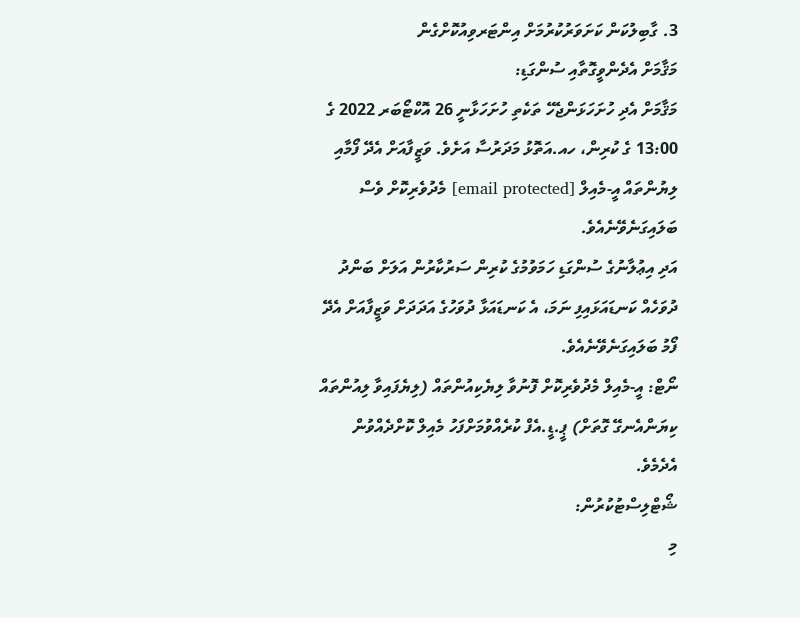3. ގާބިލުކަން ކަށަވަރުކުރުމަށް އިންޓަރވިއުކޮށްގެން
މަޤާމަށް އެދެންވީގޮތާއި ސުންގަޑި:
މަޤާމަށް އެދި ހުށަހަޅަންޖެހޭ ތަކެތި ހުށަހަޅާނީ 26 އޮކްޓޯބަރ 2022 ގެ 13:00 ގެ ކުރިން، ހއ.އަތޮޅު މަދަރުސާ އަށެވެ. ވަޒީފާއަށް އެދޭ ފޯމާއި ލިޔުންތައް އީ-މެއިލް [email protected] މެދުވެރިކޮށް ވެސް ބަލައިގަނެވޭނެއެވެ.
އަދި އިޢުލާނުގެ ސުންގަޑި ހަމަވުމުގެ ކުރިން ސަރުކާރުން އަލަށް ބަންދު ދުވަހެއް ކަނޑައަޅައިފި ނަމަ، އެ ކަނޑައަޅާ ދުވަހުގެ އަދަދަށް ވަޒީފާއަށް އެދޭ ފޯމު ބަލައިގަނެވޭނެއެވެ.
ނޯޓް: އީ-މެއިލް މެދުވެރިކޮށް ފޮނުވާ ލިޔެކިއުންތައް (ލިޔެފައިވާ ލިއުންތައް ކިޔަންއެނގޭ ގޮތަށް) ޕީ.ޑީ.އެފް ކުރެއްވުމަށްފަހު މެއިލް ކޮށްދެއްވުން އެދެމެވެ.
ޝޯޓްލިސްޓުކުރުން:
މި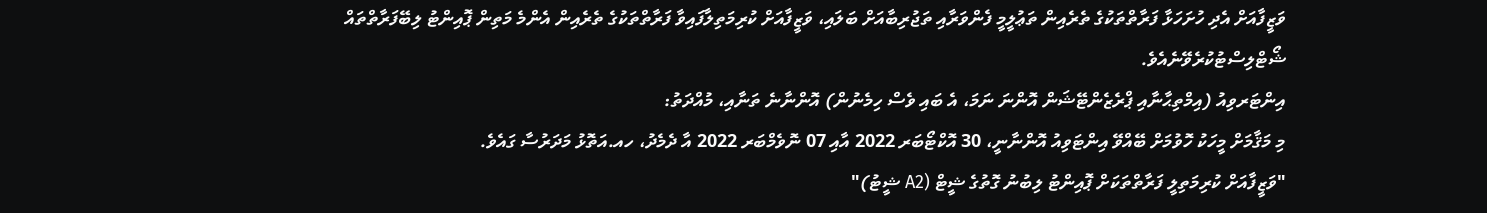ވަޒީފާއަށް އެދި ހުށަހަޅާ ފަރާތްތަކުގެ ތެރެއިން ތަޢުލީމީ ފެންވަރާއި ތަޖުރިބާއަށް ބަލައި، ވަޒީފާއަށް ކުރިމަތިލާފައިވާ ފަރާތްތަކުގެ ތެރެއިން އެންމެ މަތިން ޕޮއިންޓު ލިބޭފަރާތްތައް ޝޯޓްލިސްޓުކުރެވޭނެއެވެ.
އިންޓަރވިއު (އިމްތިޙާނާއި ޕްރެޒެންޓޭޝަން އޮންނަ ނަމަ، އެ ބައި ވެސް ހިމެނުން) އޮންނާނެ ތަނާއި، މުއްދަތު:
މި މަޤާމަށް މީހަކު ހޮވުމަށް ބޭއްވޭ އިންޓަވިއު އޮންނާނީ، 30 އޮކްޓޯބަރ 2022 އާއި 07 ނޮވެމްބަރ 2022 އާ ދެމެދު، ހއ.އަތޮޅު މަދަރުސާ ގައެވެ.
"ވަޒީފާއަށް ކުރިމަތިލީ ފަރާތްތަކަށް ޕޮއިންޓު ލިބުނު ގޮތުގެ ޝީޓް (A2 ޝީޓު)"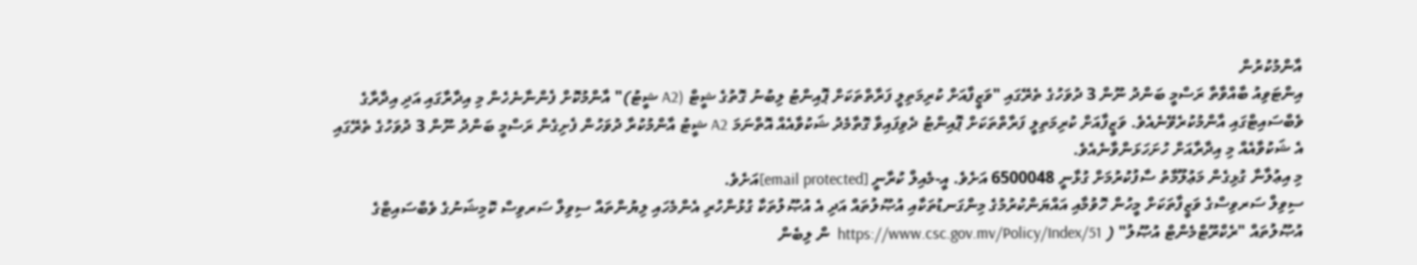އާންމުކުރުން
އިންޓަވިއު ބާއްވާތާ ރަސްމީ ބަންދު ނޫން 3 ދުވަހުގެ ތެރޭގައި "ވަޒީފާއަށް ކުރިމަތިލީ ފަރާތްތަކަށް ޕޮއިންޓު ލިބުނު ގޮތުގެ ޝީޓް (A2 ޝީޓު)" އާންމުކޮށް ފެންނާނެހެން މި އިދާރާގައި އަދި އިދާރާގެ ވެބްސައިޓްގައި އާންމުކުރެވޭނެއެވެ. ވަޒީފާއަށް ކުރިމަތިލީ ފަރާތްތަކަށް ޕޮއިންޓު ދެވިފައިވާ ގޮތާމެދު ޝަކުވާއެއް އޮތްނަމަ A2 ޝީޓު އާންމުކުރާ ދުވަހުން ފެށިގެން ރަސްމީ ބަންދު ނޫން 3 ދުވަހުގެ ތެރޭގައި އެ ޝަކުވާއެއް މި އިދާރާއަށް ހުށަހަޅަންވާނެއެވެ.
މި އިޢުލާނާ ގުޅިގެން މަޢުލޫމާތު ސާފުކުރުމަށް ގުޅާނީ 6500048 އަށެވެ. އީ-މެއިލް ކުރާނީ [email protected]އަށެވެ.
ސިވިލް ސަރވިސްގެ ވަޒީފާތަކަށް މީހުން ހޮވުމާއި އައްޔަންކުރުމުގެ މިންގަނޑުތަކާއި އުޞޫލުތައް އަދި އެ އުޞޫލުތަކާ ގުޅުންހުރި އެންމެހައި ލިޔުންތައް ސިވިލް ސަރވިސް ކޮމިޝަނުގެ ވެބްސައިޓްގެ އުޞޫލުތައް "ރެކްރޫޓްމެންޓް އުޞޫލު" ( https://www.csc.gov.mv/Policy/Index/51  ން ލިބެން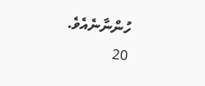ހުންނާނެއެވެ.
20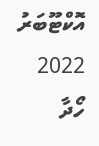އޮކްޓޫބަރު 2022
ހޯދާ